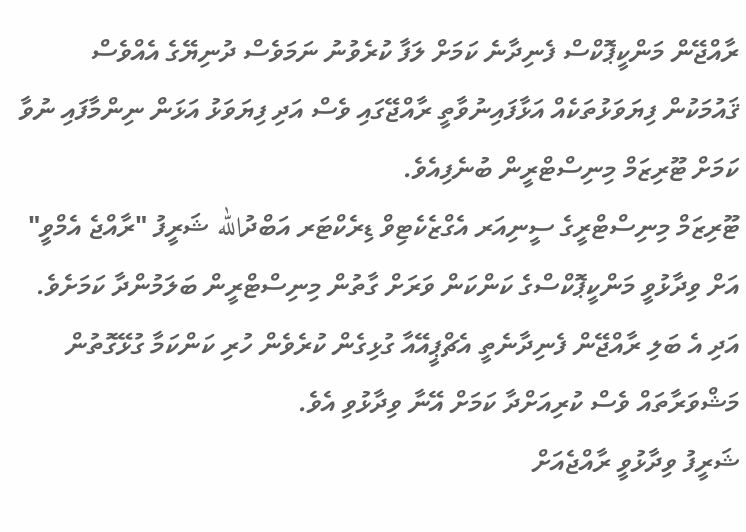ރާއްޖޭން މަންކީޕޮކްސް ފެނިދާނެ ކަމަށް ލަފާ ކުރެވުނު ނަމަވެސް ދުނިޔޭގެ އެއްވެސް ޤައުމަކުން ފިޔަވަޅުތަކެއް އަޅާފައިނުވާތީ ރާއްޖޭގައި ވެސް އަދި ފިޔަވަޅު އަޅަން ނިންމާފައި ނުވާ ކަމަށް ޓޫރިޒަމް މިނިސްޓްރީން ބުނެފިއެވެ.
ޓޫރިޒަމް މިނިސްޓްރީގެ ސީނިއަރ އެގްޒެކެޓިވް ޑިރެކްޓަރ އަބްދުالله ޝަރީފު "ރާއްޖެ އެމްވީ" އަށް ވިދާޅުވީ މަންކީޕޮކްސްގެ ކަންކަން ވަރަށް ގާތުން މިނިސްޓްރީން ބަލަމުންދާ ކަމަށެވެ. އަދި އެ ބަލި ރާއްޖޭން ފެނިދާނެތީ އެޗްޕީއޭއާ ގުޅިގެން ކުރެވެން ހުރި ކަންކަމާ ގުޅޭގޮތުން މަޝްވަރާތައް ވެސް ކުރިއަށްދާ ކަމަށް އޭނާ ވިދާޅުވި އެވެ.
ޝަރީފު ވިދާޅުވީ ރާއްޖެއަށް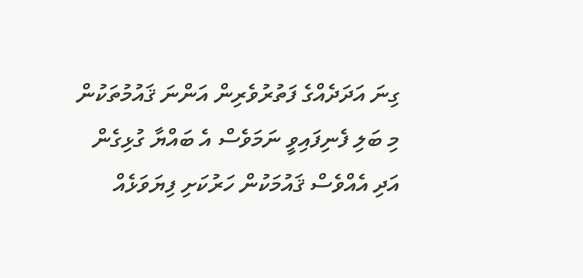ގިނަ އަދަދެއްގެ ފަތުރުވެރިން އަންނަ ޤައުމުތަކުން މި ބަލި ފެނިފައިވީ ނަމަވެސް އެ ބައްޔާ ގުޅިގެން އަދި އެއްވެސް ޤައުމަކުން ހަރުކަށި ފިޔަވަޅެއް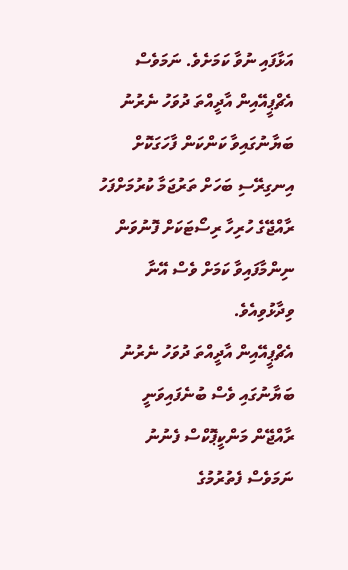އަޅާފައި ނުވާ ކަމަށެވެ. ނަމަވެސް އެޗްޕީއޭއިން އާދީއްތަ ދުވަހު ނެރުނު ބަޔާނުގައިވާ ކަންކަން ފާހަގަކޮށް އިނގިރޭސި ބަހަށް ތަރުޖަމާ ކުރުމަށްފަހު ރާއްޖޭގެ ހުރިހާ ރިސޯޓަކަށް ފޮނުވަން ނިންމާފައިވާ ކަމަށް ވެސް އޭނާ ވިދާޅުވިއެވެ.
އެޗްޕީއޭއިން އާދީއްތަ ދުވަހު ނެރުނު ބަޔާނުގައި ވެސް ބުނެފައިވަނީ ރާއްޖޭން މަންކީޕޮކްސް ފެނުނު ނަމަވެސް ފެތުރުމުގެ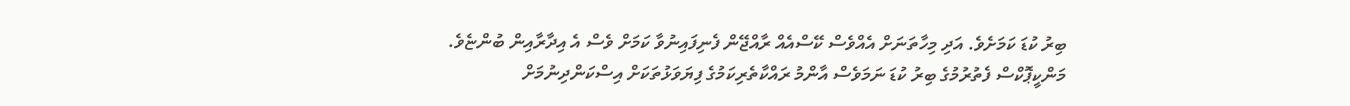ބިރު ކުޑަ ކަމަށެވެ. އަދި މިހާތަނަށް އެއްވެސް ކޭސްއެއް ރާއްޖޭން ފެނިފައިނުވާ ކަމަށް ވެސް އެ އިދާރާއިން ބުންޏެވެ.
މަންކީޕޮކްސް ފެތުރުމުގެ ބިރު ކުޑަ ނަމަވެސް އާންމު ރައްކާތެރިކަމުގެ ފިޔަވަޅުތަކަށް އިސްކަންދިނުމަށް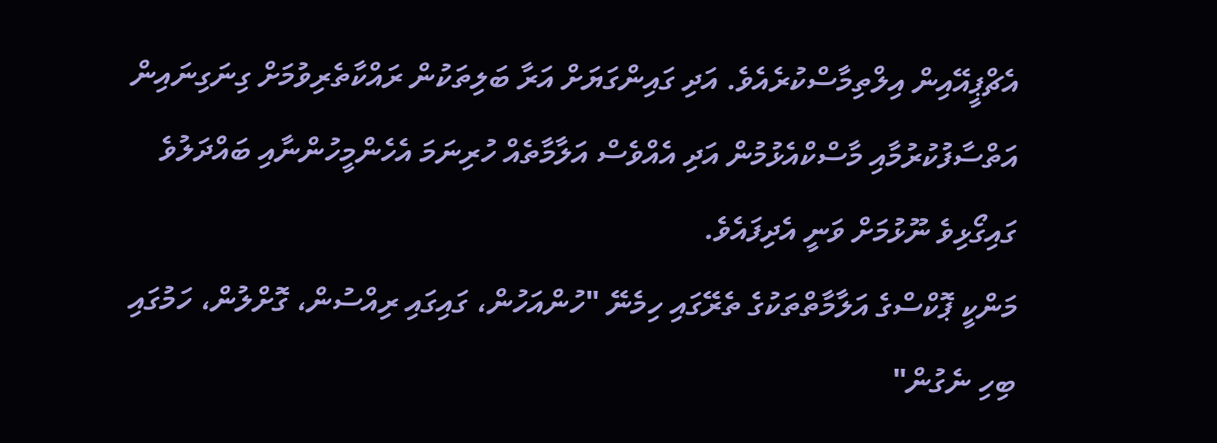އެޗްޕީއޭއިން އިލްތިމާސްކުރެއެވެ. އަދި ގައިންގަޔަށް އަރާ ބަލިތަކުން ރައްކާތެރިވުމަށް ގިނަގިނައިން އަތްސާފުކުރުމާއި މާސްކްއެޅުމުން އަދި އެއްވެސް އަލާމާތެއް ހުރިނަމަ އެހެންމީހުންނާއި ބައްދަލުވެ ގައިގޯޅިވެ ނޫޅުމަށް ވަނީ އެދިފައެވެ.
މަންކީ ޕޮކްސްގެ އަލާމާތްތަކުގެ ތެރޭގައި ހިމެނޭ "ހުންއަހުން، ގައިގައި ރިއްސުން، ގޮށްލުން، ހަމުގައި ބިހި ނެގުން"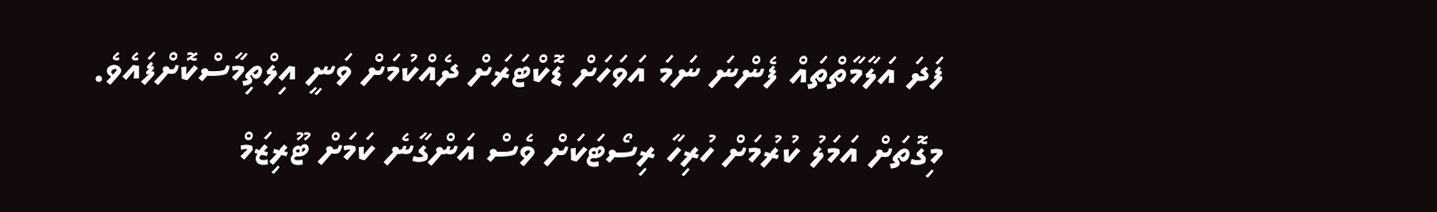ފަދަ އަލާމާތްތައް ފެންނަ ނަމަ އަވަހަށް ޑޮކްޓަރަށް ދެއްކުމަށް ވަނީ އިލްތިމާސްކޮށްފައެވެ. މިގޮތަށް އަމަލު ކުރުމަށް ހުރިހާ ރިސޯޓަކަށް ވެސް އަންގާނެ ކަމަށް ޓޫރިޒަމް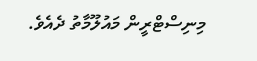މިނިސްޓްރީން މައުލޫމާތު ދެއެވެ.